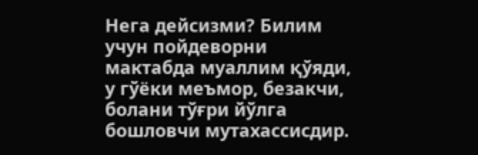Нега дейсизми? Билим учун пойдеворни мактабда муаллим қўяди, у гўёки меъмор, безакчи, болани тўғри йўлга бошловчи мутахассисдир.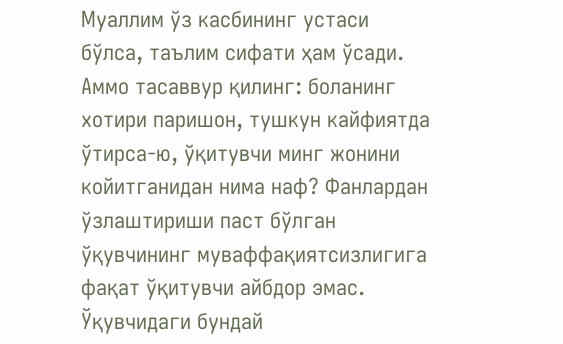Муаллим ўз касбининг устаси бўлса, таълим сифати ҳам ўсади.
Аммо тасаввур қилинг: боланинг хотири паришон, тушкун кайфиятда ўтирса-ю, ўқитувчи минг жонини койитганидан нима наф? Фанлардан ўзлаштириши паст бўлган ўқувчининг муваффақиятсизлигига фақат ўқитувчи айбдор эмас.
Ўқувчидаги бундай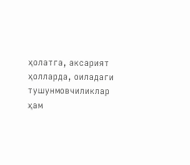ҳолатга, аксарият ҳолларда, оиладаги тушунмовчиликлар ҳам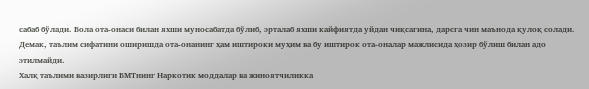сабаб бўлади. Бола ота-онаси билан яхши муносабатда бўлиб, эрталаб яхши кайфиятда уйдан чиқсагина, дарсга чин маънода қулоқ солади. Демак, таълим сифатини оширишда ота-онанинг ҳам иштироки муҳим ва бу иштирок ота-оналар мажлисида ҳозир бўлиш билан адо этилмайди.
Халқ таълими вазирлиги БМТнинг Наркотик моддалар ва жиноятчиликка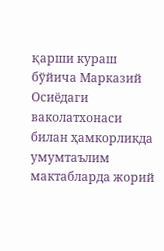қарши кураш бўйича Марказий Осиёдаги ваколатхонаси билан ҳамкорликда умумтаълим мактабларда жорий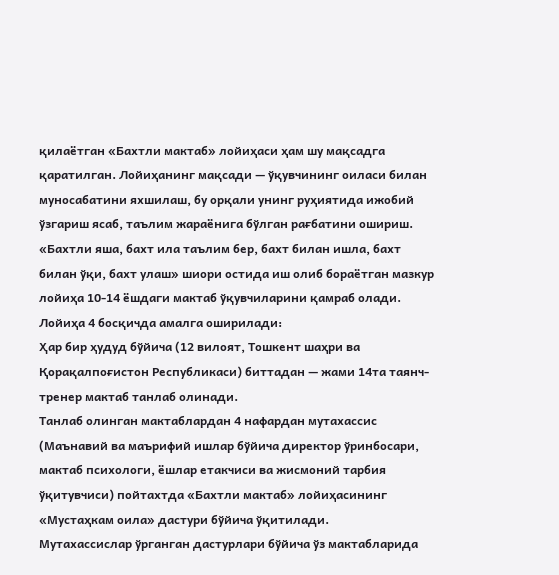қилаётган «Бахтли мактаб» лойиҳаси ҳам шу мақсадга қаратилган. Лойиҳанинг мақсади — ўқувчининг оиласи билан муносабатини яхшилаш, бу орқали унинг руҳиятида ижобий ўзгариш ясаб, таълим жараёнига бўлган рағбатини ошириш. «Бахтли яша, бахт ила таълим бер, бахт билан ишла, бахт билан ўқи, бахт улаш» шиори остида иш олиб бораётган мазкур лойиҳа 10-14 ёшдаги мактаб ўқувчиларини қамраб олади. Лойиҳа 4 босқичда амалга оширилади:
Ҳар бир ҳудуд бўйича (12 вилоят, Тошкент шаҳри ва Қорақалпоғистон Республикаси) биттадан — жами 14та таянч-тренер мактаб танлаб олинади.
Танлаб олинган мактаблардан 4 нафардан мутахассис (Маънавий ва маърифий ишлар бўйича директор ўринбосари, мактаб психологи, ёшлар етакчиси ва жисмоний тарбия ўқитувчиси) пойтахтда «Бахтли мактаб» лойиҳасининг «Мустаҳкам оила» дастури бўйича ўқитилади.
Мутахассислар ўрганган дастурлари бўйича ўз мактабларида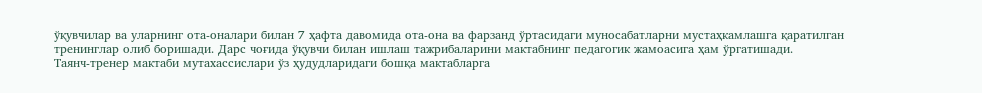ўқувчилар ва уларнинг ота-оналари билан 7 ҳафта давомида ота-она ва фарзанд ўртасидаги муносабатларни мустаҳкамлашга қаратилган тренинглар олиб боришади. Дарс чоғида ўқувчи билан ишлаш тажрибаларини мактабнинг педагогик жамоасига ҳам ўргатишади.
Таянч-тренер мактаби мутахассислари ўз ҳудудларидаги бошқа мактабларга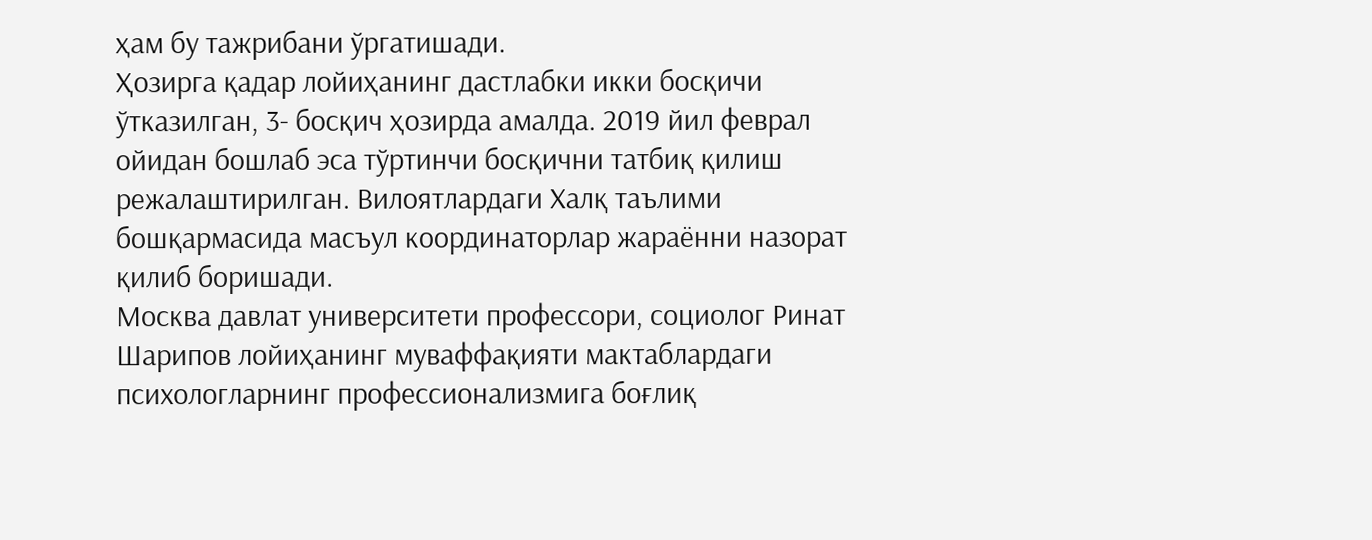ҳам бу тажрибани ўргатишади.
Ҳозирга қадар лойиҳанинг дастлабки икки босқичи ўтказилган, 3- босқич ҳозирда амалда. 2019 йил феврал ойидан бошлаб эса тўртинчи босқични татбиқ қилиш режалаштирилган. Вилоятлардаги Халқ таълими бошқармасида масъул координаторлар жараённи назорат қилиб боришади.
Москва давлат университети профессори, социолог Ринат Шарипов лойиҳанинг муваффақияти мактаблардаги психологларнинг профессионализмига боғлиқ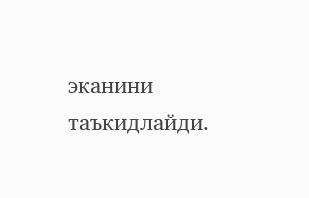эканини таъкидлайди.